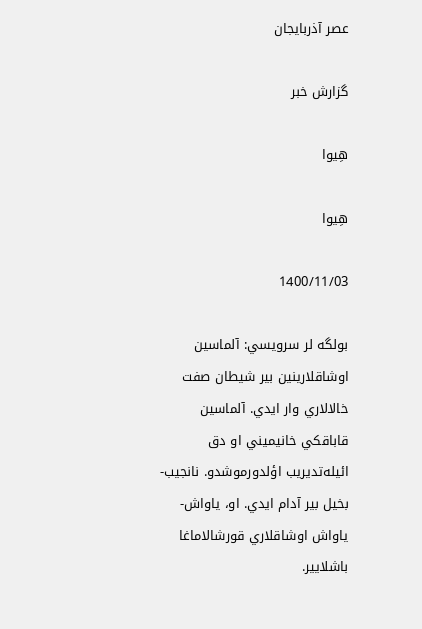عصر آذربایجان

گزارش خبر

هِيوا

هِيوا

1400/11/03

بولگه لر سرويسي: آلماسين اوشاقلارينين بير شيطان صفت خالالاري وار ايدي. آلماسين قاباقکي خانيميني او دق ائيله‌تديريب اؤلدورموشدو. نانجيب- بخيل بير آدام ايدي. او، ياواش- ياواش اوشاقلاري قورشالاماغا باشلايير.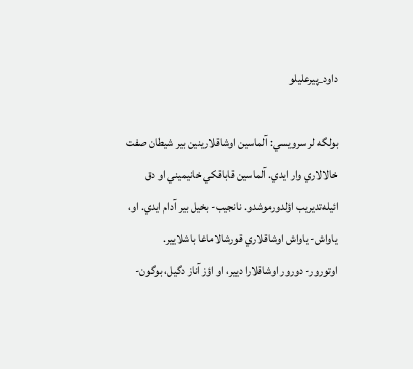داود_پيرعليلو

بولگه لر سرويسي: آلماسين اوشاقلارينين بير شيطان صفت خالالاري وار ايدي. آلماسين قاباقکي خانيميني او دق ائيله‌تديريب اؤلدورموشدو. نانجيب- بخيل بير آدام ايدي. او، ياواش- ياواش اوشاقلاري قورشالاماغا باشلايير.
اوتورور- دورور اوشاقلارا ديير، او اؤز آناز دگيل، بوگون-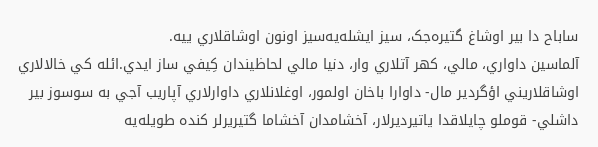ساباح دا بير اوشاغ گتيره‌جک، سيز ايشله‌يه‌سيز اونون اوشاقلاري ييه.
آلماسين داواري، مالي، کهر آتلاري وار، دنيا مالي لحاظيندان کِيفي ساز ايدي.ائله کي خالالاري اوشاقلاريني اؤگردير مال- داوارا باخان اولمور، اوغلانلاري داوارلاري آپاريب آجي به سوسوز بير داشلي- قوملو چايلاقدا ياتيرديرلار، آخشامدان آخشاما گتيريرلر کنده طويله‌يه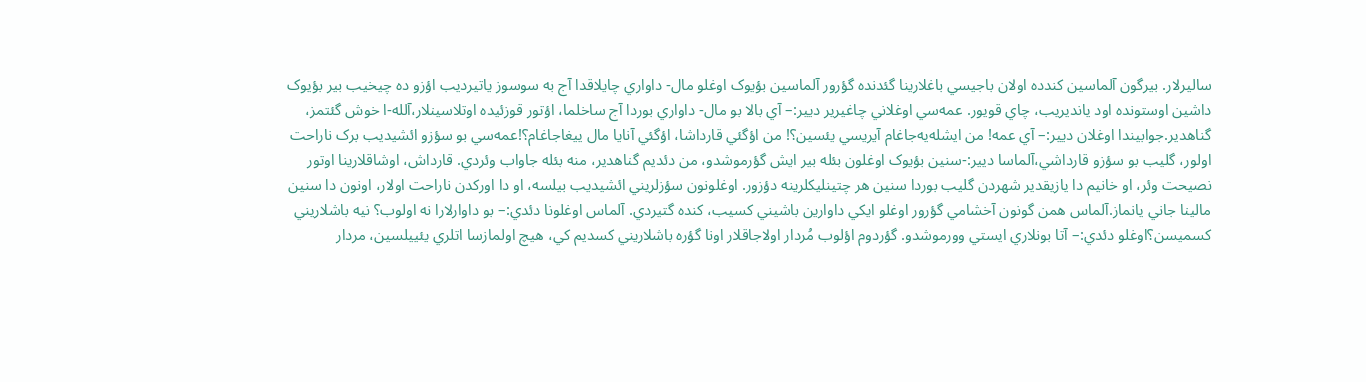ساليرلار. بيرگون آلماسين کندده اولان باجيسي باغلارينا گئدنده گؤرور آلماسين بؤيوک اوغلو مال- داواري چايلاقدا آج به سوسوز ياتيرديب اؤزو ده چيخيب بير بؤيوک داشين اوستونده اود يانديريب، چاي قويور. عمه‌سي اوغلاني چاغيرير ديير:– آي بالا بو مال- داواري بوردا آج ساخلما، اؤتور قوزئيده اوتلاسينلار،آلله-ا خوش گئتمز، گناهدير.جوابيندا اوغلان ديير:– آي عمه! من ايشله‌يه‌جاغام آيريسي يئسين؟! من اؤگئي قارداشا، اؤگئي آنايا مال ييغاجاغام؟!عمه‌سي بو سؤزو ائشيديب برک ناراحت اولور، گليب بو سؤزو قارداشي،آلماسا ديير:-سنين بؤيوک اوغلون بئله بير ايش گؤرموشدو، من دئديم گناهدير، منه بئله جاواب وئردي. قارداش، اوشاقلارينا اوتور نصيحت وئر، او خانيم دا يازيقدير شهردن گليب بوردا سنين هر چتينليکلرينه دؤزور. اوغلونون سؤزلريني ائشيديب بيلسه، او دا اورکدن ناراحت اولار، اونون دا سنين مالينا جاني يانماز.آلماس همن گونون آخشامي گؤرور اوغلو ايکي داوارين باشيني کسيب، کنده گتيردي. آلماس اوغلونا دئدي:– بو داوارلارا نه اولوب؟ نيه باشلاريني کسميسن؟اوغلو دئدي:– آتا بونلاري ايستي وورموشدو. گؤردوم اؤلوب مُردار اولاجاقلار اونا گؤره باشلاريني کسديم کي، هيچ اولمازسا اتلري يئييلسين، مردار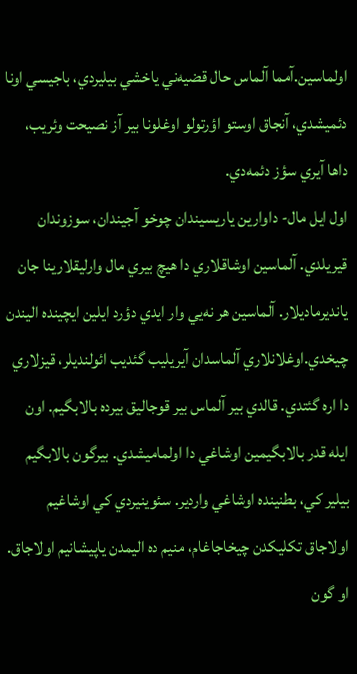اولماسين.آمما آلماس حال قضيه‌ني ياخشي بيليردي، باجيسي اونا دئميشدي، آنجاق اوستو اؤرتولو اوغلونا بير آز نصيحت وئريب، داها آيري سؤز دئمه‌دي.
اول ايل مال- داوارين ياريسيندان چوخو آجيندان، سوزوندان قيريلدي. آلماسين اوشاقلاري دا هيچ بيري مال وارليقلارينا جان يانديرماديلار. آلماسين هر نه‌يي وار ايدي دؤرد ايلين ايچينده اليندن چيخدي.اوغلانلاري آلماسدان آيريليب گئديب ائولنديلر، قيزلاري دا اره گئتدي. قالدي بير آلماس بير قوجاليق بيرده بالابگيم. اون ايله قدر بالابگيمين اوشاغي دا اولماميشدي. بيرگون بالابگيم بيلير کي، بطنينده اوشاغي واردير. سئوينيردي کي اوشاغيم اولاجاق تکليکدن چيخاجاغام، منيم ده اليمدن ياپيشانيم اولاجاق. او گون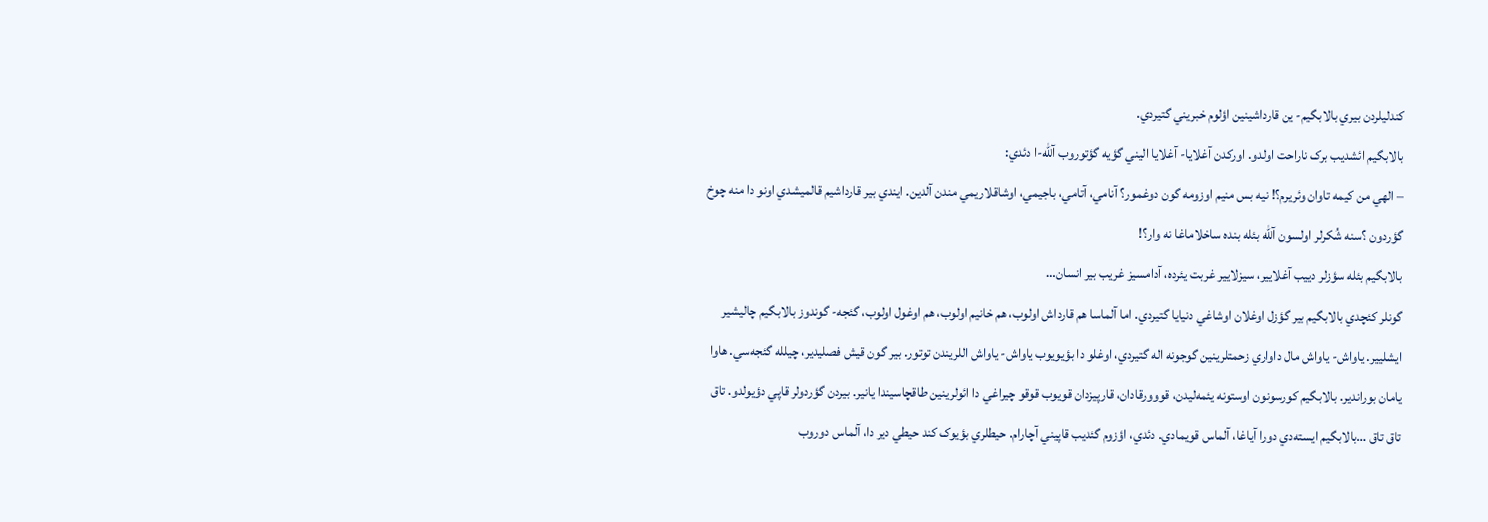کندليلردن بيري بالابگيم- ين قارداشينين اؤلوم خبريني گتيردي.
بالابگيم ائشديب برک ناراحت اولدو. اورکدن آغلايا- آغلايا اليني گؤيه گؤتوروب آلله-ا دئدي:
– الهي من کيمه تاوان وئريرم؟! نيه بس منيم اوزومه گون دوغمور؟ آنامي، آتامي، باجيمي، اوشاقلاريمي مندن آلدين. ايندي بير قارداشيم قالميشدي اونو دا منه چوخ گؤردون ؟سنه شُکرلر اولسون آلله بئله بنده ساخلاماغا نه وار؟!
بالابگيم بئله سؤزلر دييب آغلايير، سيزلايير غربت يئرده، آدامسيز غريب بير انسان…
گونلر کئچدي بالابگيم بير گؤزل اوغلان اوشاغي دنيايا گتيردي. اما آلماسا هم قارداش اولوب، هم خانيم اولوب، هم اوغول اولوب، گئجه- گوندوز بالابگيم چاليشير ايشليير. ياواش- ياواش مال داواري زحمتلرينين گوجونه اله گتيردي، اوغلو دا بؤيويوب ياواش- ياواش اللريندن توتور. بير گون قيش فصليدير، چيلله گئجه‌سي. هاوا يامان بوراندير. بالابگيم کورسونون اوستونه يئمه‌ليدن، قووورقادان، قارپيزدان قويوب قوقو چيراغي دا ائولرينين طاقچاسيندا يانير. بيردن گؤردولر قاپي دؤيولدو. تاق تاق تاق …بالابگيم ايسته‌دي دورا آياغا، آلماس قويمادي. دئدي، اؤزوم گئديب قاپيني آچارام. حيطلري بؤيوک کند حيطي دير دا، آلماس دوروب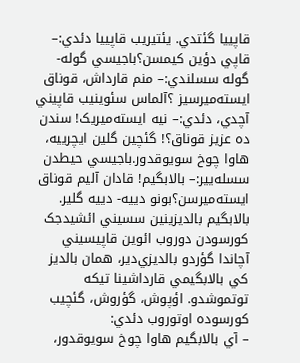قاپييا گئتدي. يئتيريب قاپييا دئدي:– قاپي دؤين کيمسن؟باجيسي گوله- گوله سسلندي:– منم قارداش، قوناق ايسته‌ميرسيز ؟آلماس سئوينيب قاپيني آچدي، دئدي:– نيه ايسته‌ميريک! سندن ده عزيز قوناق؟! گئچين گلين ايچرييه، هاوا چوخ سويوقدور.باجيسي حيطدن سسله‌يير:– بالابگيم! قادان آليم قوناق ايسته‌ميرسن؟بونو دييه- دييه گلير. بالابگيم بالديزينين سسيني ائشيدجک کورسودن دوروب ائوين قاپيسيني آچاندا گؤردو بالديزي‌دير، همان بالديز کي بالابگيمي قارداشينا تيکه توتموشدو. اؤپوش، گؤروش، گئچيب کورسوده اوتوروب دئدي:
– آي بالابگيم هاوا چوخ سويوقدور،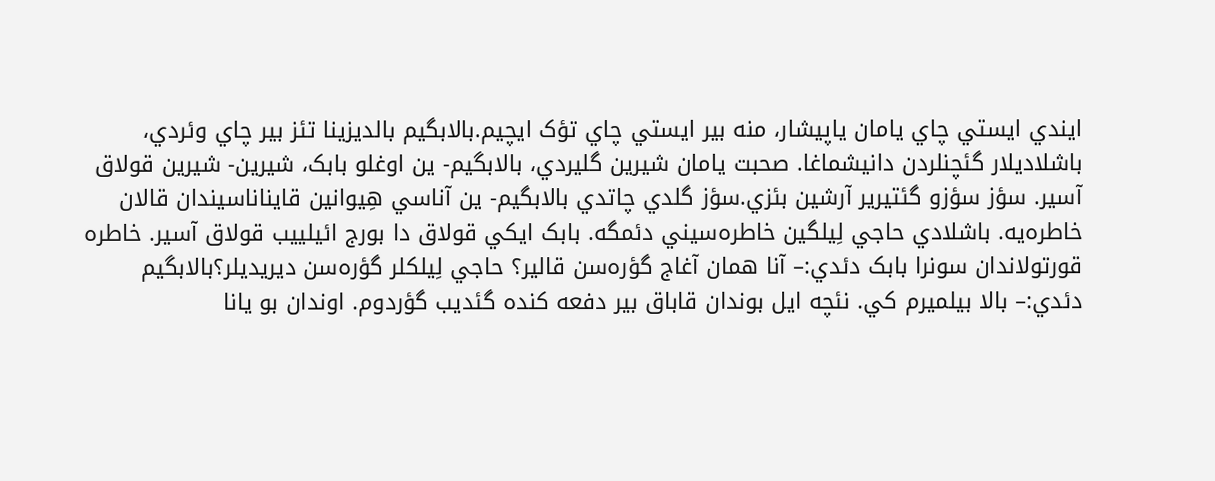ايندي ايستي چاي يامان ياپيشار، منه بير ايستي چاي تؤک ايچيم.بالابگيم بالديزينا تئز بير چاي وئردي، باشلاديلار گئچنلردن دانيشماغا. صحبت يامان شيرين گليردي، بالابگيم- ين اوغلو بابک، شيرين- شيرين قولاق آسير. سؤز سؤزو گئتيرير آرشين بئزي.سؤز گلدي چاتدي بالابگيم- ين آناسي هِيوانين قايناناسيندان قالان خاطره‌يه. باشلادي حاجي لِيلگين خاطره‌سيني دئمگه. بابک ايکي قولاق دا بورج ائيلييب قولاق آسير. خاطره قورتولاندان سونرا بابک دئدي:– آنا همان آغاج گؤره‌سن قالير؟ حاجي لِيلکلر گؤره‌سن ديريديلر؟بالابگيم دئدي:– بالا بيلميرم کي. نئچه ايل بوندان قاباق بير دفعه کنده گئديب گؤردوم. اوندان بو يانا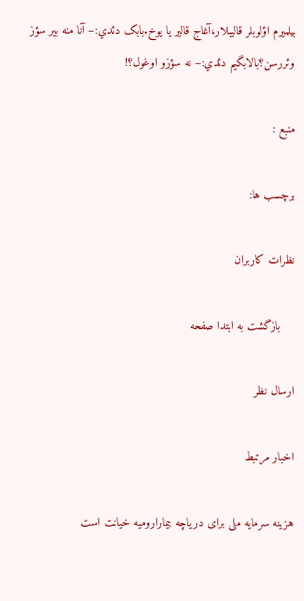بيلميرم اؤلوبلر قاليبلار،آغاج قالير يا يوخ.بابک دئدي:– آنا منه بير سؤز وئررسن؟بالابگيم دئدي:– نه سؤزو اوغول؟!

منبع :

برچسب ها:

نظرات کاربران

    بازگشت به ابتدا صفحه

ارسال نظر

اخبار مرتبط

هزینه سرمایه ملی برای دریاچه ‌بیمارارومیه خیانت است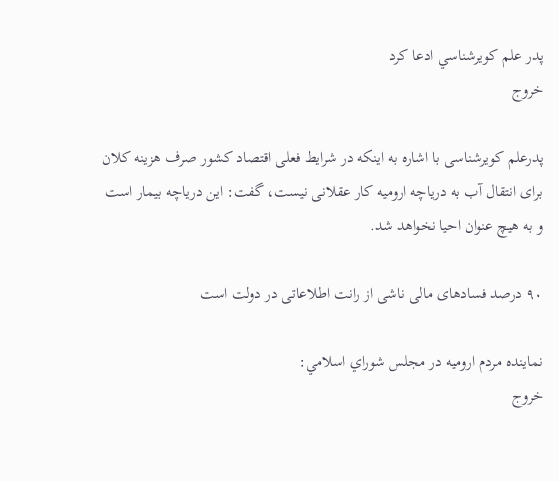پدر علم کويرشناسي ادعا كرد
خروج

پدرعلم کویرشناسی با اشاره به اینکه در شرایط فعلی اقتصاد کشور صرف هزینه کلان برای انتقال آب به دریاچه ارومیه کار عقلانی نیست، گفت: این دریاچه بیمار است و به هیچ عنوان احیا نخواهد شد.

۹۰ درصد فسادهای مالی ناشی از رانت اطلاعاتی در دولت است

نماينده مردم اروميه در مجلس شوراي اسلامي:
خروج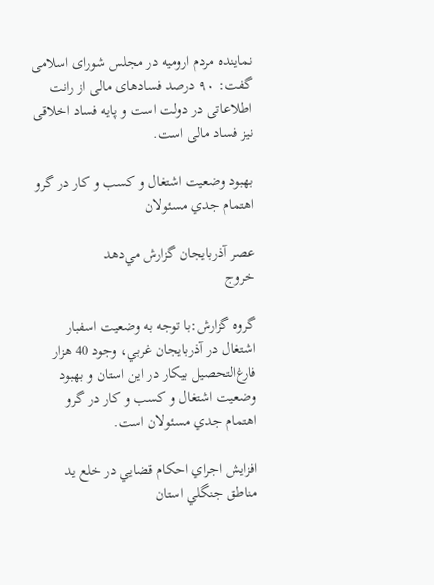نماینده مردم ارومیه در مجلس شورای اسلامی گفت: ۹۰ درصد فسادهای مالی از رانت اطلاعاتی در دولت است و پایه فساد اخلاقی نیز فساد مالی است.

بهبود وضعيت اشتغال و کسب و کار در گرو اهتمام جدي مسئولان

عصر آذربایجان گزارش مي‌دهد
خروج

گروه گزارش:با توجه به وضعيت اسفبار اشتغال در آذربايجان غربي، وجود 40 هزار فارغ‌التحصيل بيکار در اين استان و بهبود وضعيت اشتغال و کسب و کار در گرو اهتمام جدي مسئولان است.

افزايش اجراي احکام قضايي در خلع يد مناطق جنگلي استان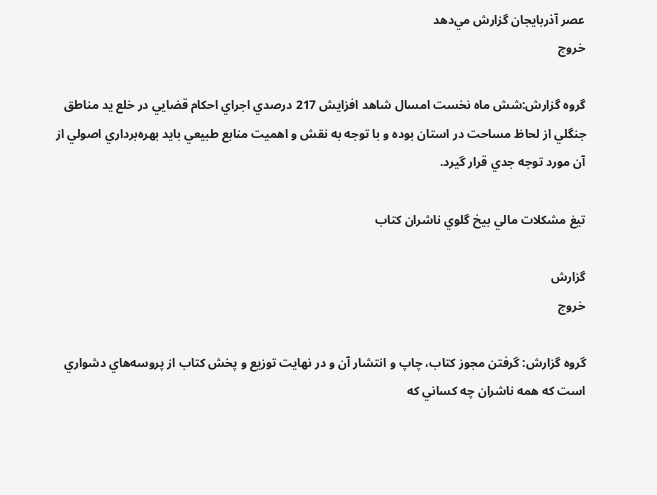عصر آذربایجان گزارش مي‌دهد
خروج

گروه گزارش:شش ماه نخست امسال شاهد افزايش 217 درصدي اجراي احکام قضايي در خلع يد مناطق جنگلي از لحاظ مساحت در استان بوده و با توجه به نقش و اهميت منابع طبيعي بايد بهره‌برداري اصولي از آن مورد توجه جدي قرار گيرد.

تيغ مشکلات مالي بيخ‌ گلوي ناشران کتاب

گزارش
خروج

گروه گزارش: گرفتن مجوز کتاب، چاپ و انتشار آن و در ‌‌نهايت توزيع و پخش کتاب از پروسه‌هاي دشواري است که همه ناشران چه کساني که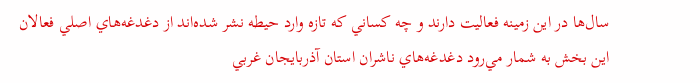سال‌ها در اين زمينه فعاليت دارند و چه کساني که تازه وارد حيطه نشر شده‌اند از دغدغه‌هاي اصلي فعالان اين بخش به شمار مي‌رود دغدغه‌هاي ناشران استان آذربايجان غربي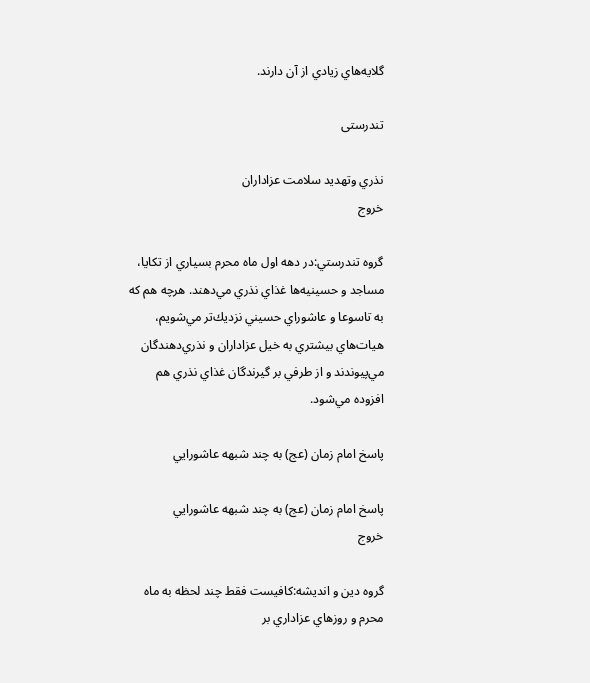گلايه‌هاي زيادي از آن دارند.

تندرستی

نذري وتهديد سلامت عزاداران
خروج

گروه تندرستي:در دهه اول ماه محرم بسياري از تكايا، مساجد و حسينيه‌ها غذاي نذري مي‌دهند. هرچه هم كه به تاسوعا و عاشوراي حسيني نزديك‌تر مي‌شويم، هيات‌هاي بيشتري به خيل عزاداران و نذري‌دهندگان مي‌پيوندند و از طرفي بر گيرندگان غذاي نذري هم افزوده مي‌شود.

پاسخ امام زمان (عج) به چند شبهه عاشورايي

پاسخ امام زمان (عج) به چند شبهه عاشورايي
خروج

گروه دين و انديشه:کافيست فقط چند لحظه به ماه محرم و روزهاي عزاداري بر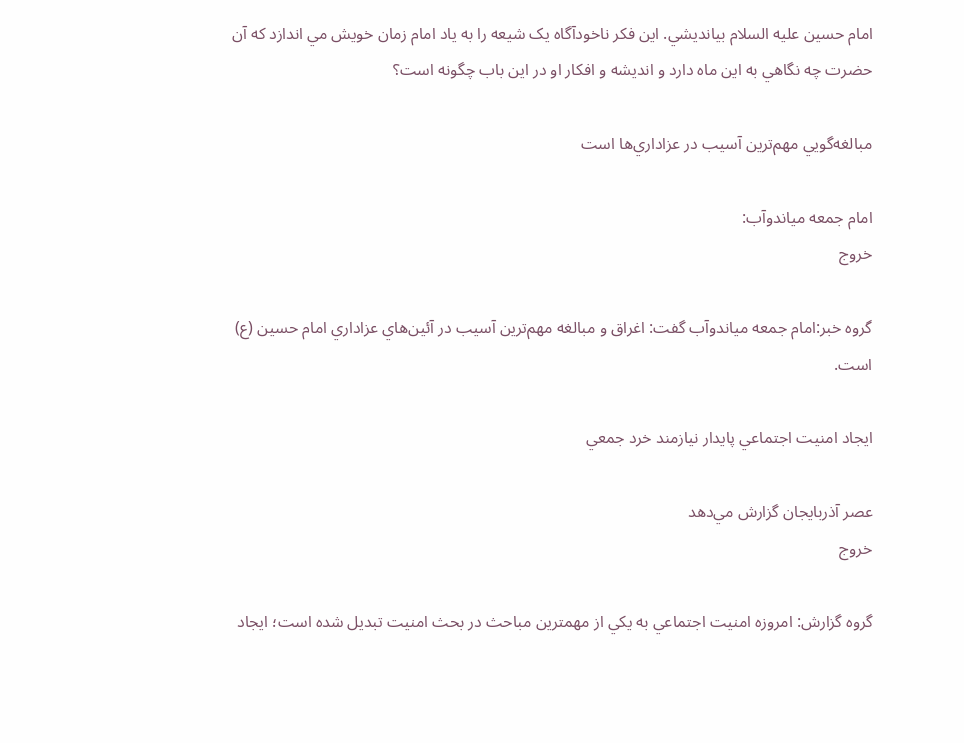امام حسين عليه السلام بيانديشي. اين فکر ناخودآگاه يک شيعه را به ياد امام زمان خويش مي اندازد که آن حضرت چه نگاهي به اين ماه دارد و انديشه و افکار او در اين باب چگونه است؟

مبالغه‌گويي مهم‌ترين آسيب در عزاداري‌ها است

امام جمعه مياندوآب:
خروج

گروه خبر:امام جمعه مياندوآب گفت: اغراق و مبالغه مهم‌ترين آسيب در آئين‌‌هاي عزاداري امام حسين (ع) است.

ايجاد امنيت اجتماعي پايدار نيازمند خرد جمعي

عصر آذربايجان گزارش مي‌دهد
خروج

گروه گزارش: امروزه امنيت اجتماعي به يکي از مهمترين مباحث در بحث امنيت تبديل شده است؛ ايجاد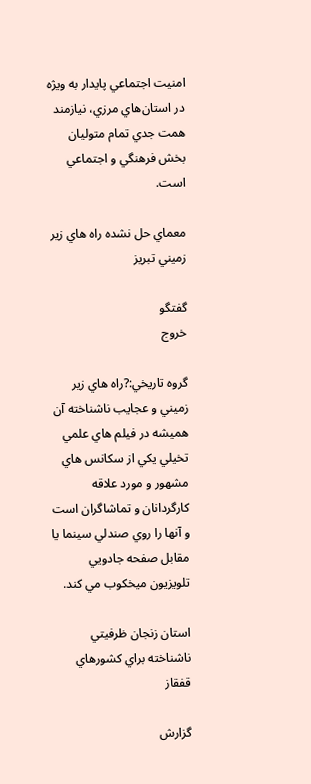امنيت اجتماعي پايدار به ويژه در استان‌هاي مرزي، نيازمند همت جدي تمام متوليان بخش فرهنگي و اجتماعي است.

معماي حل نشده راه هاي زير زميني تبريز

گفتگو
خروج

گروه تاريخي:?راه هاي زير زميني و عجايب ناشناخته آن هميشه در فيلم هاي علمي تخيلي يکي از سکانس هاي مشهور و مورد علاقه کارگردانان و تماشاگران است و آنها را روي صندلي سينما يا مقابل صفحه جادويي تلويزيون ميخکوب مي کند.

استان زنجان ظرفيتي ناشناخته براي کشورهاي قفقاز

گزارش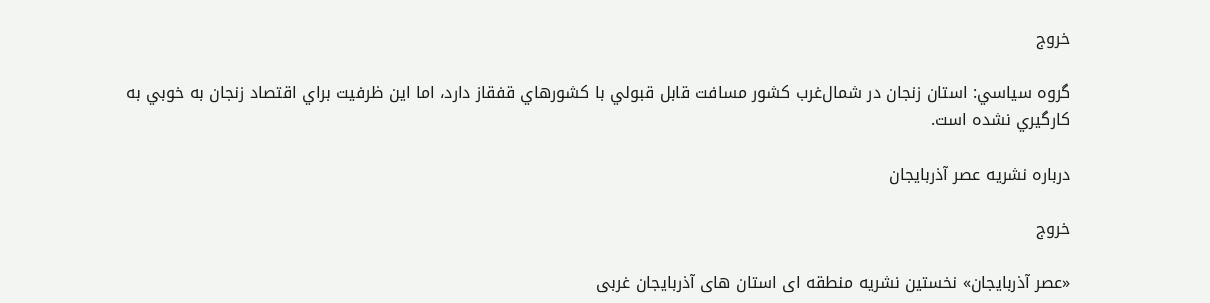خروج

گروه سياسي: استان زنجان در شمال‌غرب کشور مسافت قابل قبولي با کشورهاي قفقاز دارد، اما اين ظرفيت براي اقتصاد زنجان به خوبي به کارگيري نشده است.

درباره نشریه عصر آذربایجان

خروج

«عصر آذربایجان» نخستین نشریه منطقه ای استان های آذربایجان غربی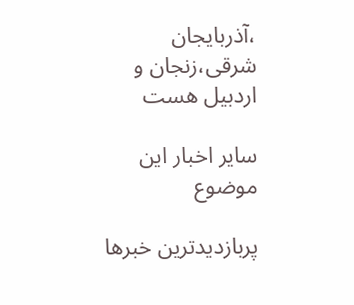،آذربایجان شرقی،زنجان و اردبیل هست

سایر اخبار این موضوع

پربازدیدترین خبرها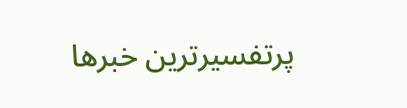پرتفسیرترین خبرها